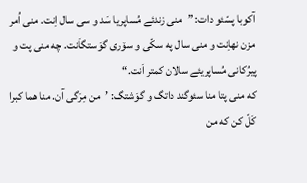آکوبا پسّئو دات: ”منی زندئے مُساپریا سَد و سی سال اِنت. منی اُمر مزن نهاِنت و منی سال په سکّی و سۆری گوَستگاَنت. چه منی پت و پیرُکانی مُساپریئے سالان کمتر اَنت.“
که منی پتا منا سئوگند داتگ و گوَشتگ: ’من مِرَگی آن. منا هما کبرا کَلّ کن که من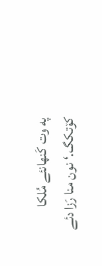په وت کَنهانئے مُلکا کۆتکگ.‘ نون منا رَزا دئے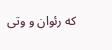که رئوان و وتی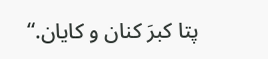پتا کبرَ کنان و کایان.“